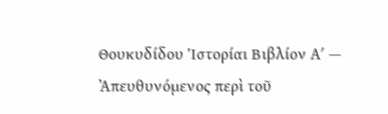Θουκυδίδου Ἱστορίαι Βιβλίον Αʹ — Ἀπευθυνόμενος περὶ τοῦ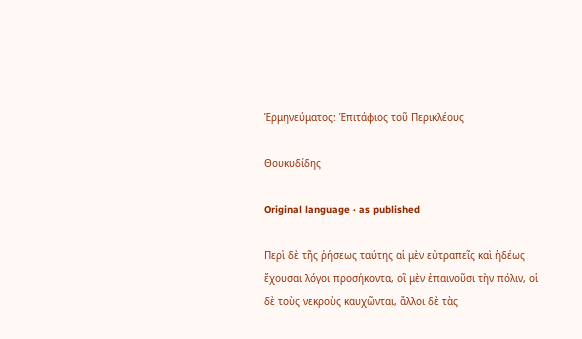Ἑρμηνεύματος: Ἑπιτάφιος τοῦ Περικλέους

Θουκυδίδης

Original language · as published

Περὶ δὲ τῆς ῥήσεως ταύτης αἱ μὲν εὐτραπεῖς καὶ ἡδέως ἔχουσαι λόγοι προσήκοντα, οἳ μὲν ἐπαινοῦσι τὴν πόλιν, οἱ δὲ τοὺς νεκροὺς καυχῶνται, ἄλλοι δὲ τὰς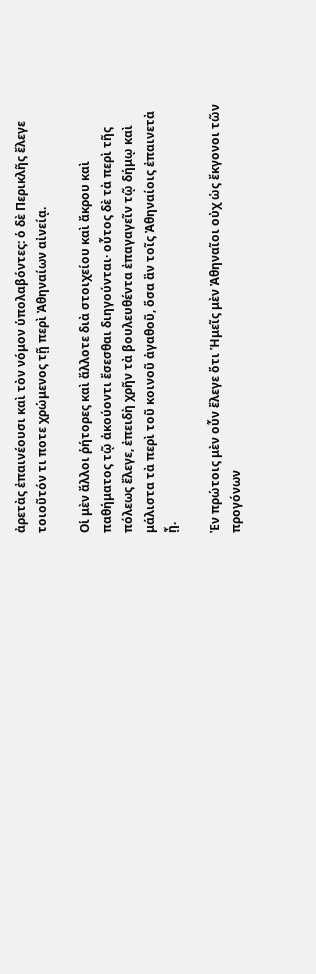ἀρετὰς ἐπαινέουσι καὶ τὸν νόμον ὑπολαβόντες: ὁ δὲ Περικλῆς ἔλεγε τοιοῦτόν τι ποτε χρώμενος τῇ περὶ Ἀθηναίων αἰνείᾳ.

Οἱ μὲν ἄλλοι ῥήτορες καὶ ἄλλοτε διὰ στοιχείου καὶ ἄκρου καὶ παθήματος τῷ ἀκούοντι ἔσεσθαι διηγούνται· οὗτος δὲ τὰ περὶ τῆς πόλεως ἔλεγε, ἐπειδὴ χρῆν τὰ βουλευθέντα ἐπαγαγεῖν τῷ δήμῳ καὶ μάλιστα τὰ περὶ τοῦ κοινοῦ ἀγαθοῦ, ὅσα ἂν τοῖς Ἀθηναίοις ἐπαινετὰ ᾖ.

Ἐν πρώτοις μὲν οὖν ἔλεγε ὅτι Ἡμεῖς μὲν Ἀθηναῖοι οὐχ ὡς ἔκγονοι τῶν προγόνων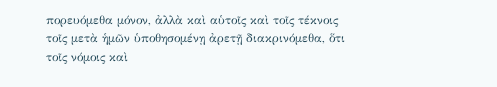πορευόμεθα μόνον, ἀλλὰ καὶ αὑτοῖς καὶ τοῖς τέκνοις τοῖς μετὰ ἡμῶν ὑποθησομένῃ ἀρετῇ διακρινόμεθα, ὅτι τοῖς νόμοις καὶ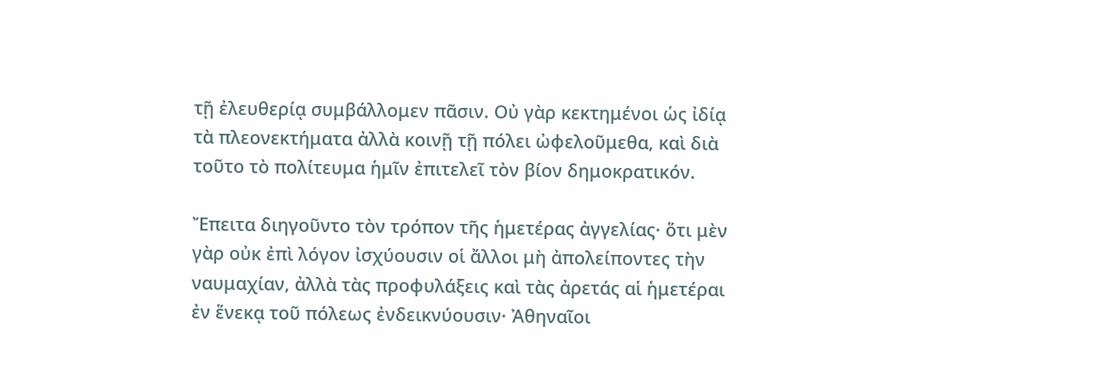τῇ ἐλευθερίᾳ συμβάλλομεν πᾶσιν. Οὐ γὰρ κεκτημένοι ὡς ἰδίᾳ τὰ πλεονεκτήματα ἀλλὰ κοινῇ τῇ πόλει ὠφελοῦμεθα, καὶ διὰ τοῦτο τὸ πολίτευμα ἡμῖν ἐπιτελεῖ τὸν βίον δημοκρατικόν.

Ἔπειτα διηγοῦντο τὸν τρόπον τῆς ἡμετέρας ἀγγελίας· ὅτι μὲν γὰρ οὐκ ἐπὶ λόγον ἰσχύουσιν οἱ ἄλλοι μὴ ἀπολείποντες τὴν ναυμαχίαν, ἀλλὰ τὰς προφυλάξεις καὶ τὰς ἀρετάς αἱ ἡμετέραι ἐν ἕνεκᾳ τοῦ πόλεως ἐνδεικνύουσιν· Ἀθηναῖοι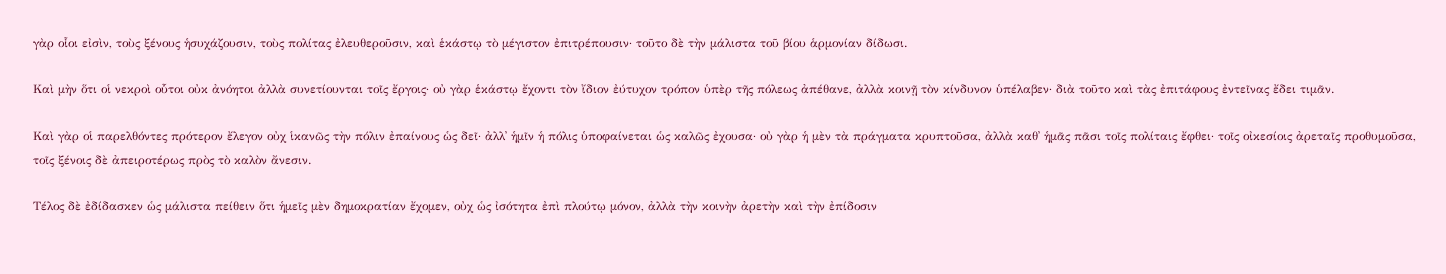γὰρ οἷοι εἰσὶν, τοὺς ξένους ἡσυχάζουσιν, τοὺς πολίτας ἐλευθεροῦσιν, καὶ ἑκάστῳ τὸ μέγιστον ἐπιτρέπουσιν· τοῦτο δὲ τὴν μάλιστα τοῦ βίου ἁρμονίαν δίδωσι.

Καὶ μὴν ὅτι οἱ νεκροὶ οὗτοι οὐκ ἀνόητοι ἀλλὰ συνετίουνται τοῖς ἔργοις· οὐ γὰρ ἑκάστῳ ἔχοντι τὸν ἴδιον ἐύτυχον τρόπον ὑπὲρ τῆς πόλεως ἀπέθανε, ἀλλὰ κοινῇ τὸν κίνδυνον ὑπέλαβεν· διὰ τοῦτο καὶ τὰς ἐπιτάφους ἐντεῖνας ἔδει τιμᾶν.

Καὶ γὰρ οἱ παρελθόντες πρότερον ἔλεγον οὐχ ἱκανῶς τὴν πόλιν ἐπαίνους ὡς δεῖ· ἀλλ᾽ ἡμῖν ἡ πόλις ὑποφαίνεται ὡς καλῶς ἐχουσα· οὐ γὰρ ἡ μὲν τὰ πράγματα κρυπτοῦσα, ἀλλὰ καθ᾽ ἡμᾶς πᾶσι τοῖς πολίταις ἔφθει· τοῖς οἰκεσίοις ἀρεταῖς προθυμοῦσα, τοῖς ξένοις δὲ ἀπειροτέρως πρὸς τὸ καλὸν ἄνεσιν.

Τέλος δὲ ἐδίδασκεν ὡς μάλιστα πείθειν ὅτι ἡμεῖς μὲν δημοκρατίαν ἔχομεν, οὐχ ὡς ἰσότητα ἐπὶ πλούτῳ μόνον, ἀλλὰ τὴν κοινὴν ἀρετὴν καὶ τὴν ἐπίδοσιν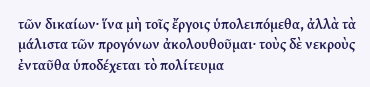τῶν δικαίων· ἵνα μὴ τοῖς ἔργοις ὑπολειπόμεθα, ἀλλὰ τὰ μάλιστα τῶν προγόνων ἀκολουθοῦμαι· τοὺς δὲ νεκροὺς ἐνταῦθα ὑποδέχεται τὸ πολίτευμα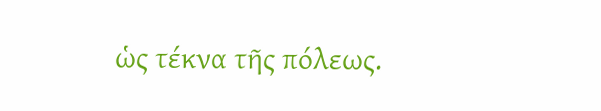ὡς τέκνα τῆς πόλεως.